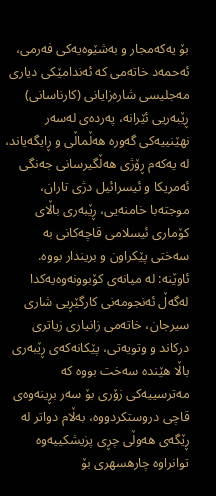بۆ یەکەمجار و بەشێوەیەکی فەرمی، ئەحمەد خاتەمی کە ئەندامێکی دیاری مەجلیسی شارەزایانی (کارناسانی) ڕێبەریی ئێرانە، پەردەی لەسەر نهێنییەکی گەورە هەڵماڵی و ڕایگەیاند، لە یەکەم ڕۆژی هەڵگیرسانی جەنگی ئەمریکا و ئیسرائیل دژی تاران، موجتەبا خامنەیی، ڕێبەری باڵای کۆماری ئیسلامی قاچەکانی بە سەختی پێکراون و بریندار بووە.
ئاوێنە: لە میانەی کۆبوونەوەیەکدا لەگەڵ ئەنجومەنی کارگێڕیی شاری سیرجان، خاتەمی زانیاری زیاتری درکاند و وتویەتی، پێکانەکەی ڕێبەری باڵا هێندە سەخت بووە کە مەترسییەکی زۆری بۆ سەر بڕینەوەی قاچی دروستکردووە، بەڵام دواتر لە ڕێگەی هەوڵی چڕی پزیشکییەوە توانراوە چارهسهری بۆ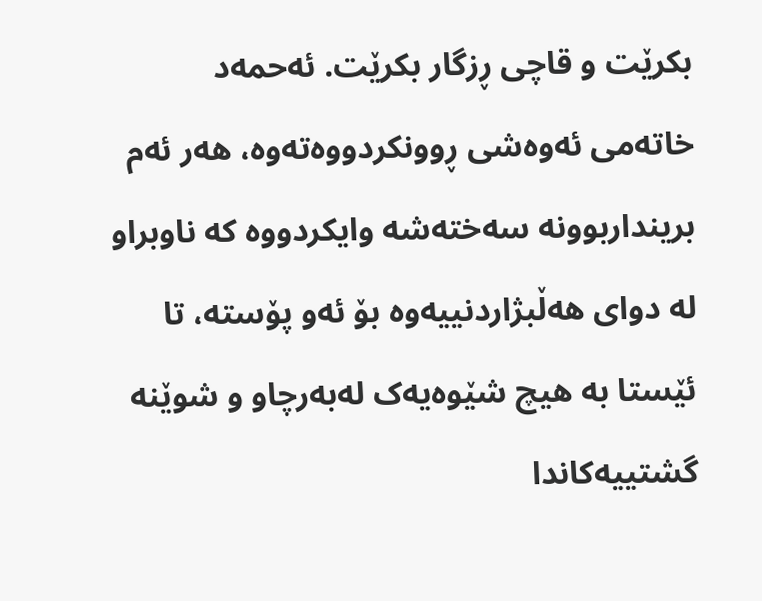بكرێت و قاچی ڕزگار بکرێت. ئەحمەد خاتەمی ئەوەشی ڕوونکردووەتەوە، هەر ئەم برینداربوونە سەختەشە وایکردووە کە ناوبراو لە دوای هەڵبژاردنییەوە بۆ ئەو پۆستە، تا ئێستا بە هیچ شێوەیەک لەبەرچاو و شوێنە گشتییەکاندا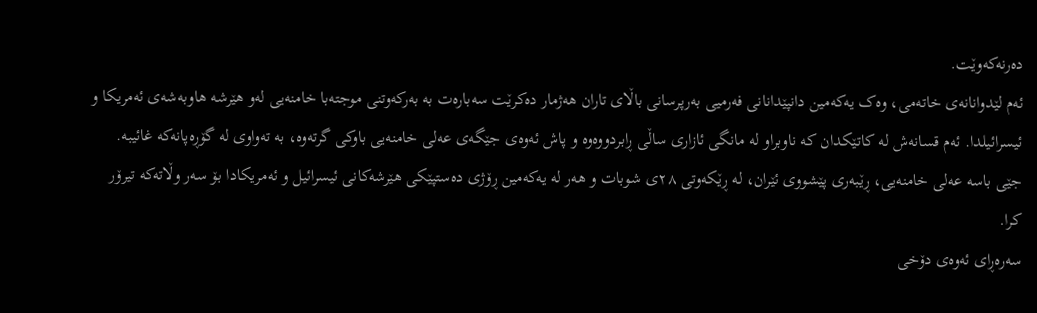دەرنەکەوێت.
ئەم لێدوانانەی خاتەمی، وەک یەکەمین دانپێدانانی فەرمیی بەرپرسانی باڵای تاران هەژمار دەکرێت سەبارەت بە بەرکەوتنی موجتەبا خامنەیی لەو هێرشە هاوبەشەی ئەمریکا و ئیسرائیلدا. ئەم قسانەش لە کاتێکدان کە ناوبراو لە مانگی ئازاری ساڵی ڕابردووەوە و پاش ئەوەی جێگەی عەلی خامنەیی باوکی گرتەوە، بە تەواوی لە گۆڕەپانەکە غائیبە. جێی باسە عەلی خامنەیی، ڕێبەری پێشووی ئێران، لە ڕێکەوتی ٢٨ی شوبات و هەر لە یەکەمین ڕۆژی دەستپێکی هێرشەکانی ئیسرائیل و ئەمریکادا بۆ سەر وڵاتەکە تیرۆر کرا.
سەرەڕای ئەوەی دۆخی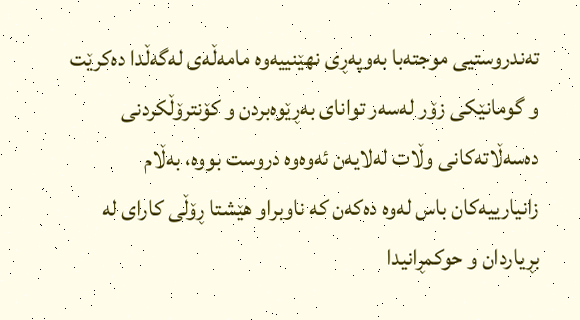تەندروستیی موجتەبا بەوپەڕی نهێنییەوە مامەڵەی لەگەڵدا دەکرێت و گومانێکی زۆر لەسەر توانای بەڕێوەبردن و کۆنترۆڵکردنی دەسەڵاتەکانی وڵات لەلایەن ئەوەوە دروست بووە، بەڵام زانیارییەکان باس لەوە دەکەن کە ناوبراو هێشتا ڕۆڵی کارای لە بڕیاردان و حوکمڕانیدا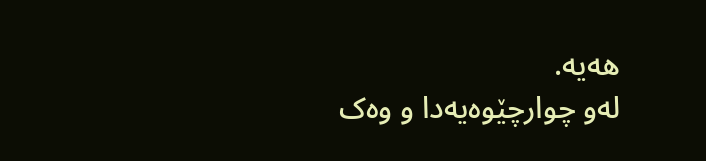هەیە.
لەو چوارچێوەیەدا و وەک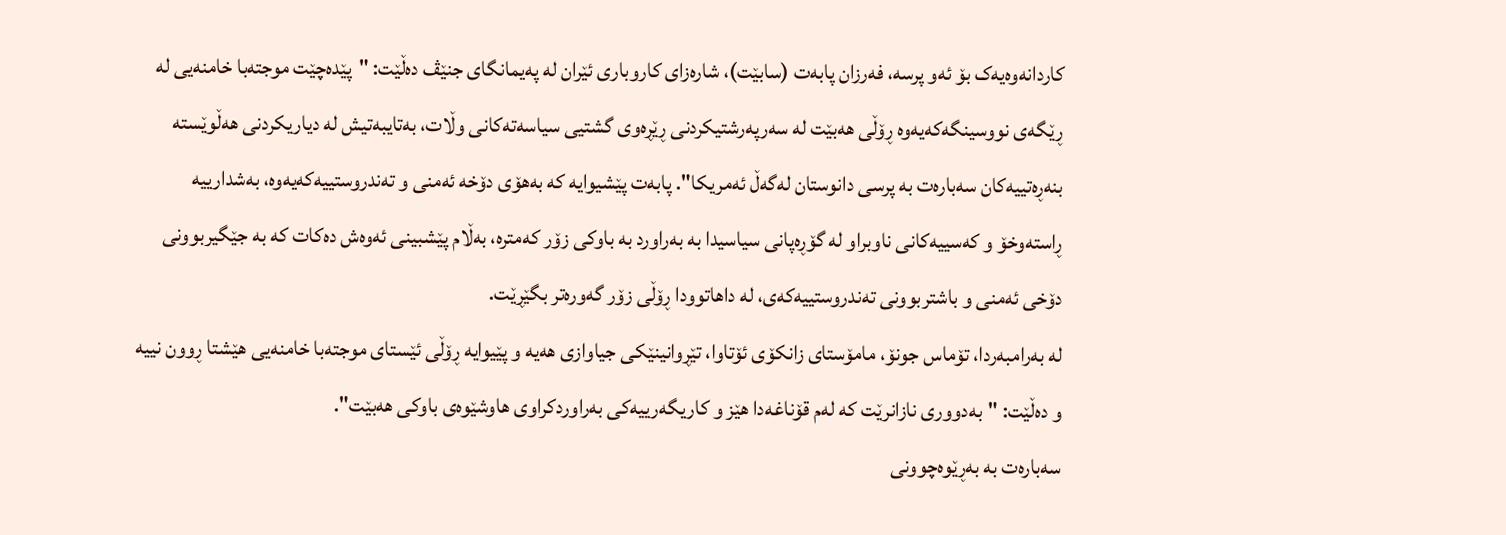کاردانەوەیەک بۆ ئەو پرسە، فەرزان پابەت (سابێت)، شارەزای کاروباری ئێران لە پەیمانگای جنێڤ دەڵێت: "پێدەچێت موجتەبا خامنەیی لە ڕێگەی نووسینگەکەیەوە ڕۆڵی هەبێت لە سەرپەرشتیکردنی ڕێڕەوی گشتیی سیاسەتەکانی وڵات، بەتایبەتیش لە دیاریکردنی هەڵوێستە بنەڕەتییەکان سەبارەت بە پرسی دانوستان لەگەڵ ئەمریکا". پابەت پێشیوایە کە بەهۆی دۆخە ئەمنی و تەندروستییەکەیەوە، بەشدارییە ڕاستەوخۆ و کەسییەکانی ناوبراو لە گۆڕەپانی سیاسیدا بە بەراورد بە باوکی زۆر کەمترە، بەڵام پێشبینی ئەوەش دەکات کە بە جێگیربوونی دۆخی ئەمنی و باشتربوونی تەندروستییەکەی، لە داهاتوودا ڕۆڵی زۆر گەورەتر بگێڕێت.
لە بەرامبەردا، تۆماس جونۆ، مامۆستای زانکۆی ئۆتاوا، تێڕوانینێکی جیاوازی هەیە و پێیوایە ڕۆڵی ئێستای موجتەبا خامنەیی هێشتا ڕوون نییە و دەڵێت: "بەدووری نازانرێت کە لەم قۆناغەدا هێز و کاریگەرییەکی بەراوردکراوی هاوشێوەی باوکی هەبێت".
سەبارەت بە بەڕێوەچوونی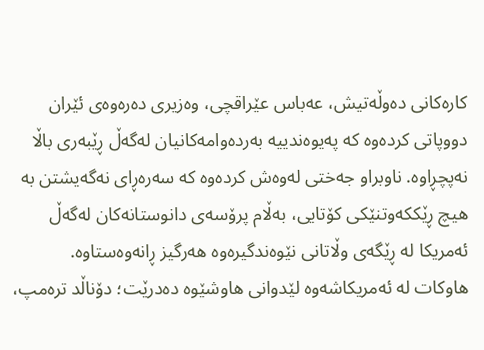کارەکانی دەوڵەتیش، عەباس عێراقچی، وەزیری دەرەوەی ئێران دووپاتی کردەوە کە پەیوەندییە بەردەوامەکانیان لەگەڵ ڕێبەری باڵا نەپچڕاوە. ناوبراو جەختی لەوەش کردەوە کە سەرەڕای نەگەیشتن بە هیچ ڕێککەوتنێکی کۆتایی، بەڵام پرۆسەی دانوستانەکان لەگەڵ ئەمریکا لە ڕێگەی وڵاتانی نێوەندگیرەوە هەرگیز ڕانەوەستاوە.
هاوکات لە ئەمریکاشەوە لێدوانی هاوشێوە دەدرێت؛ دۆناڵد ترەمپ،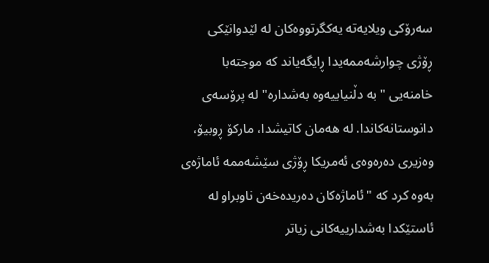سەرۆکی ویلایەتە یەکگرتووەکان لە لێدوانێکی ڕۆژی چوارشەممەیدا ڕایگەیاند کە موجتەبا خامنەیی "بە دڵنیاییەوە بەشدارە" لە پرۆسەی دانوستانەکاندا. لە هەمان کاتیشدا، مارکۆ ڕوبیۆ، وەزیری دەرەوەی ئەمریکا ڕۆژی سێشەممە ئاماژەی بەوە کرد کە "ئاماژەکان دەریدەخەن ناوبراو لە ئاستێکدا بەشدارییەکانی زیاتر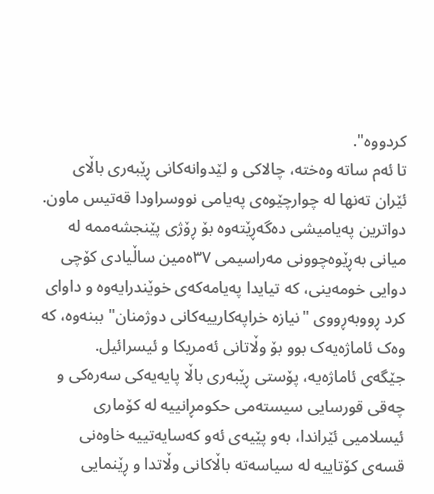کردووە".
تا ئەم ساتە وەختە، چالاکی و لێدوانەکانی ڕێبەری باڵای ئێران تەنها لە چوارچێوەی پەیامی نووسراودا قەتیس ماون. دواترین پەیامیشی دەگەڕێتەوە بۆ ڕۆژی پێنجشەممە لە میانی بەڕێوەچوونی مەراسیمی ٣٧ەمین ساڵیادی کۆچی دوایی خومەینی، کە تیایدا پەیامەکەی خوێندرایەوە و داوای کرد ڕووبەڕووی "نیازە خراپەکارییەکانی دوژمنان" ببنەوە، کە وەک ئاماژەیەک بوو بۆ وڵاتانی ئەمریکا و ئیسرائیل.
جێگەی ئاماژەیە، پۆستی ڕێبەری باڵا پایەیەکی سەرەکی و چەقی قورسایی سیستەمی حکومڕانییە لە کۆماری ئیسلامیی ئێراندا، بەو پێیەی ئەو کەسایەتییە خاوەنی قسەی کۆتاییە لە سیاسەتە باڵاکانی وڵاتدا و ڕێنمایی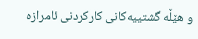و هێڵە گشتییەکانی کارکردنی ئامرازە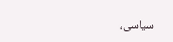سیاسی،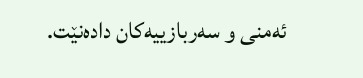ئەمنی و سەربازییەکان دادەنێت.